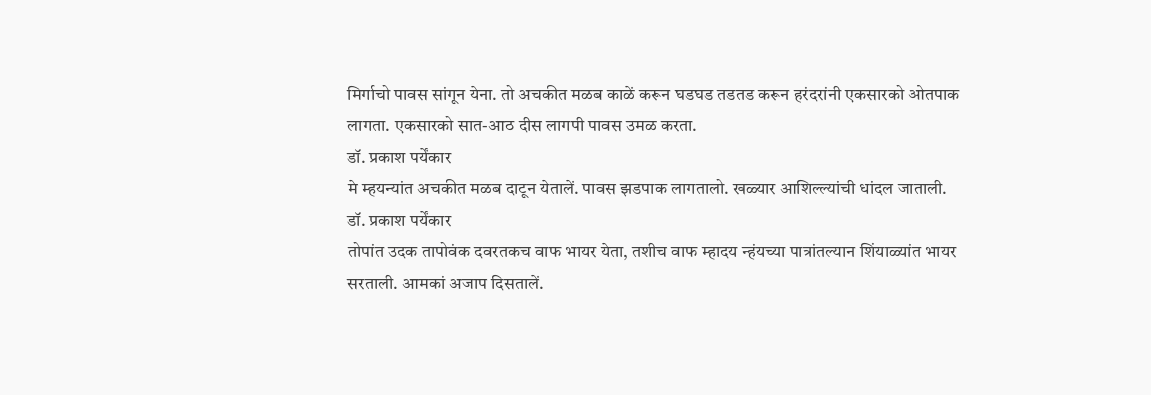मिर्गाचो पावस सांगून येना. तो अचकीत मळब काळें करून घडघड तडतड करून हरंदरांनी एकसारको ओतपाक लागता. एकसारको सात-आठ दीस लागपी पावस उमळ करता.
डॉ. प्रकाश पर्येंकार
मे म्हयन्यांत अचकीत मळब दाटून येतालें. पावस झडपाक लागतालो. खळ्यार आशिल्ल्यांची धांदल जाताली.
डॉ. प्रकाश पर्येंकार
तोपांत उदक तापोवंक दवरतकच वाफ भायर येता, तशीच वाफ म्हादय न्हंयच्या पात्रांतल्यान शिंयाळ्यांत भायर सरताली. आमकां अजाप दिसतालें.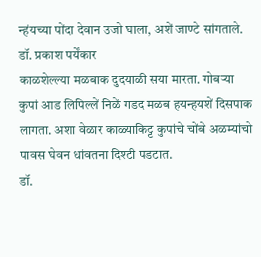न्हंयच्या पोंदा देवान उजो घाला, अशें जाण्टे सांगताले.
डॉ. प्रकाश पर्येंकार
काळशेल्ल्या मळबाक दुदयाळी सया मारता. गोबऱ्या कुपां आड लिपिल्लें निळें गडद मळब हयन्हयशें दिसपाक लागता. अशा वेळार काळ्याकिट्ट कुपांचे चोंबे अळम्यांचो पावस घेवन धांवतना दिश्टी पडटात.
डॉ.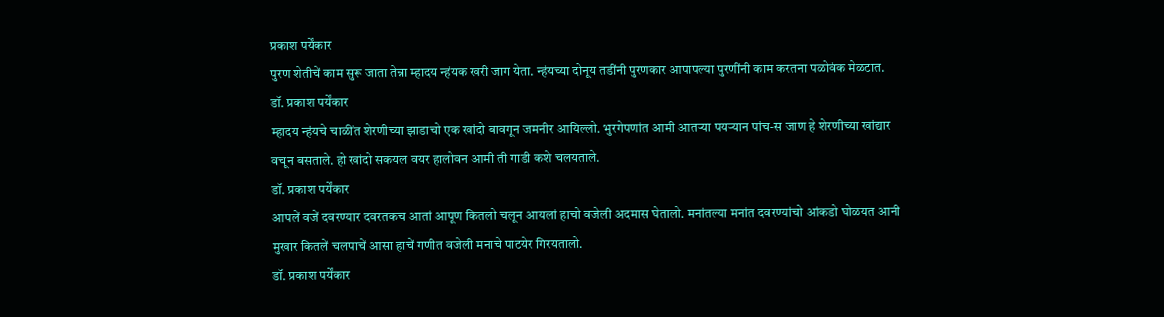प्रकाश पर्येंकार
पुरण शेतीचें काम सुरू जाता तेन्ना म्हादय न्हंयक खरी जाग येता. न्हंयच्या दोनूय तडींनी पुरणकार आपापल्या पुरणींनी काम करतना पळोवंक मेळटात.
डॉ. प्रकाश पर्येंकार
म्हादय न्हंयचे चाळींत शेरणीच्या झाडाचो एक खांदो बावगून जमनीर आयिल्लो. भुरगेपणांत आमी आतऱ्या पयऱ्यान पांच-स जाण हे शेरणीच्या खांद्यार वचून बसताले. हो खांदो सकयल वयर हालोवन आमी ती गाडी कशे चलयताले.
डॉ. प्रकाश पर्येंकार
आपलें वजें दवरण्यार दवरतकच आतां आपूण कितलो चलून आयलां हाचो वजेली अदमास घेतालो. मनांतल्या मनांत दवरण्यांचो आंकडो घोळयत आनी मुखार कितलें चलपाचें आसा हाचें गणीत वजेली मनाचे पाटयेर गिरयतालो.
डॉ. प्रकाश पर्येंकार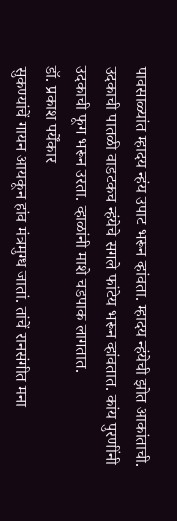पावसाळ्यांत म्हादय न्हंय उपाट भरून व्हांवता. म्हादय न्हंयेची झोत आकांताची. उदकाची पातळी वाडटकच न्हंयेचे सगले फांटेय भरून व्हांवतात. कांय पुरणींनी उदकाची फूग भरून उरता. व्हाळांनी माशे चडपाक लागतात.
डॉ. प्रकाश पर्येंकार
सुकण्यांचें गायन आयकून हांव मंत्रमुग्ध जातां. तांचें रानसंगीत मना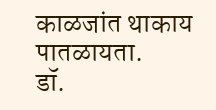काळजांत थाकाय पातळायता.
डॉ.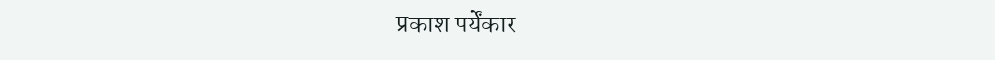प्रकाश पर्येंकार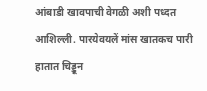आंबाडी खावपाची वेगळी अशी पध्दत आशिल्ली. पारयेवयलें मांस खातकच पारी हातात चिड्डून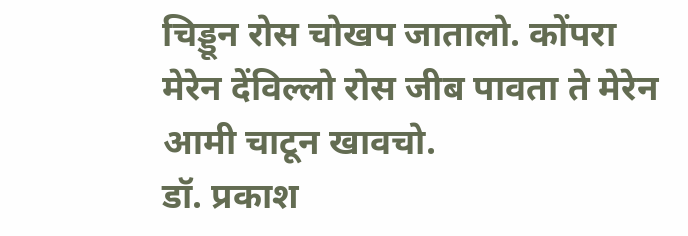चिड्डून रोस चोखप जातालो. कोंपरा मेरेन देंविल्लो रोस जीब पावता ते मेरेन आमी चाटून खावचो.
डॉ. प्रकाश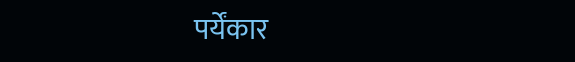पर्येंकार